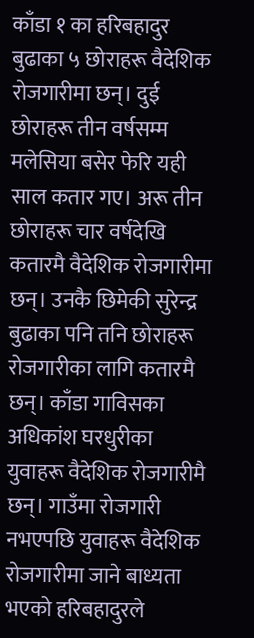काँडा १ का हरिबहादुर बुढाका ५ छोराहरू वैदेशिक रोजगारीमा छन्। दुई छोराहरू तीन वर्षसम्म मलेसिया बसेर फेरि यही साल कतार गए। अरू तीन छोराहरू चार वर्षदेखि कतारमै वैदेशिक रोजगारीमा छन्। उनकै छिमेकी सुरेन्द्र बुढाका पनि तनि छोराहरू रोजगारीका लागि कतारमै छन्। काँडा गाविसका अधिकांश घरधुरीका युवाहरू वैदेशिक रोजगारीमै छन्। गाउँमा रोजगारी नभएपछि युवाहरू वैदेशिक रोजगारीमा जाने बाध्यता भएको हरिबहादुरले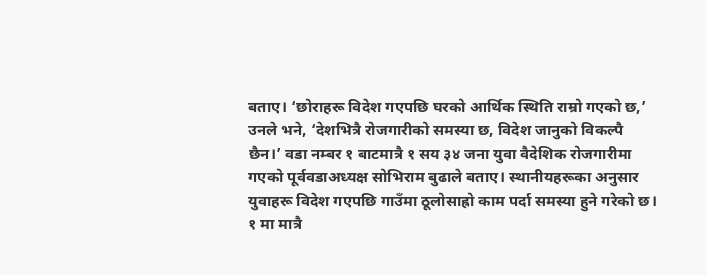बताए। ‘छोराहरू विदेश गएपछि घरको आर्थिक स्थिति राम्रो गएको छ,’ उनले भने, ‘देशभित्रै रोजगारीको समस्या छ, विदेश जानुको विकल्पै छैन।’ वडा नम्बर १ बाटमात्रै १ सय ३४ जना युवा वैदेशिक रोजगारीमा गएको पूर्ववडाअध्यक्ष सोभिराम बुढाले बताए। स्थानीयहरूका अनुसार युवाहरू विदेश गएपछि गाउँमा ठूलोसाह्रो काम पर्दा समस्या हुने गरेको छ। १ मा मात्रै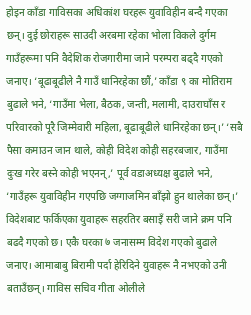होइन काँडा गाविसका अधिकांश घरहरू युवाविहीन बन्दै गएका छन्। दुई छोराहरू साउदी अरबमा रहेका भोला विकले दुर्गम गाउँहरूमा पनि वैदेशिक रोजगारीमा जाने परम्परा बढ्दै गएको जनाए। ‘बूढाबूढीले नै गाउँ धानिरहेका छौं,’ काँडा ९ का मोतिराम बुढाले भने, ‘गाउँमा भेला, बैठक, जन्ती, मलामी, दाउराघाँस र परिवारको पूरै जिम्मेवारी महिला, बूढाबूढीले धानिरहेका छन्।’ ‘सबै पैसा कमाउन जान थाले, कोही विदेश कोही सहरबजार, गाउँमा दुःख गरेर बस्ने कोही भएनन्,’ पूर्व वडाअध्यक्ष बुढाले भने, ‘गाउँहरू युवाविहीन गएपछि जग्गाजमिन बाँझो हुन थालेका छन्।’ विदेशबाट फर्किएका युवाहरू सहरतिर बसाइँ सरी जाने क्रम पनि बढदै गएको छ। एकै घरका ७ जनासम्म विदेश गएको बुढाले जनाए। आमाबाबु बिरामी पर्दा हेरिदिने युवाहरू नै नभएको उनी बताउँछन्। गाविस सचिव गीता ओलीले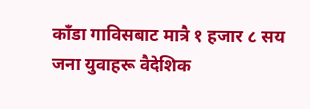काँडा गाविसबाट मात्रै १ हजार ८ सय जना युवाहरू वैदेशिक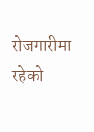रोजगारीमा रहेको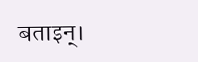बताइन्।